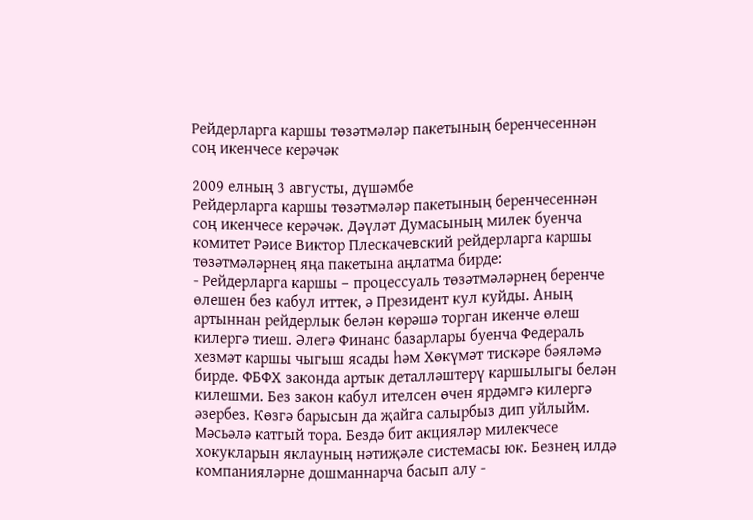Рейдерларга каршы төзәтмәләр пакетының беренчесеннән соң икенчесе керәчәк

2009 елның 3 августы, дүшәмбе
Рейдерларга каршы төзәтмәләр пакетының беренчесеннән соң икенчесе керәчәк. Дәүләт Думасының милек буенча комитет Рәисе Виктор Плескачевский рейдерларга каршы төзәтмәләрнең яңа пакетына аңлатма бирде:
- Рейдерларга каршы – процессуаль төзәтмәләрнең беренче өлешен без кабул иттек, ә Президент кул куйды. Аның артыннан рейдерлык белән көрәшә торган икенче өлеш килергә тиеш. Әлегә Финанс базарлары буенча Федераль хезмәт каршы чыгыш ясады һәм Хөкүмәт тискәре бәяләмә бирде. ФБФХ законда артык деталләштерү каршылыгы белән килешми. Без закон кабул ителсен өчен ярдәмгә килергә әзербез. Көзгә барысын да җайга салырбыз дип уйлыйм.
Мәсьәлә катгый тора. Бездә бит акцияләр милекчесе хокукларын яклауның нәтиҗәле системасы юк. Безнең илдә компанияләрне дошманнарча басып алу -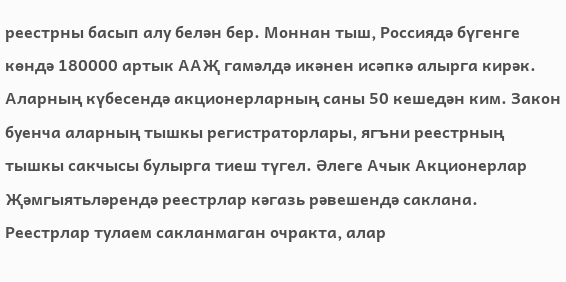реестрны басып алу белән бер. Моннан тыш, Россиядә бүгенге көндә 180000 артык ААҖ гамәлдә икәнен исәпкә алырга кирәк.
Аларның күбесендә акционерларның саны 50 кешедән ким. Закон буенча аларның тышкы регистраторлары, ягъни реестрның тышкы сакчысы булырга тиеш түгел. Әлеге Ачык Акционерлар Җәмгыятьләрендә реестрлар кәгазь рәвешендә саклана. Реестрлар тулаем сакланмаган очракта, алар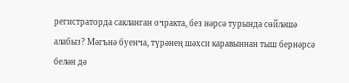регистраторда сакланган очракта, без нәрсә турында сөйләшә алабыз? Мәгънә буенча, түрәнең шәхси каравыннан тыш бернәрсә белән дә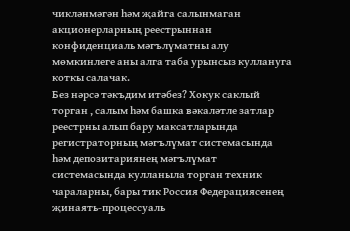чикләнмәгән һәм җайга салынмаган акционерларның реестрыннан конфиденциаль мәгълүматны алу мөмкинлеге аны алга таба урынсыз куллануга коткы салачак.
Без нәрсә тәкъдим итәбез? Хокук саклый торган , салым һәм башка вәкаләтле затлар реестрны алып бару максатларында регистраторның мәгълүмат системасында һәм депозитариянең мәгълүмат системасында кулланыла торган техник чараларны, бары тик Россия Федерациясенең җинаять-процессуаль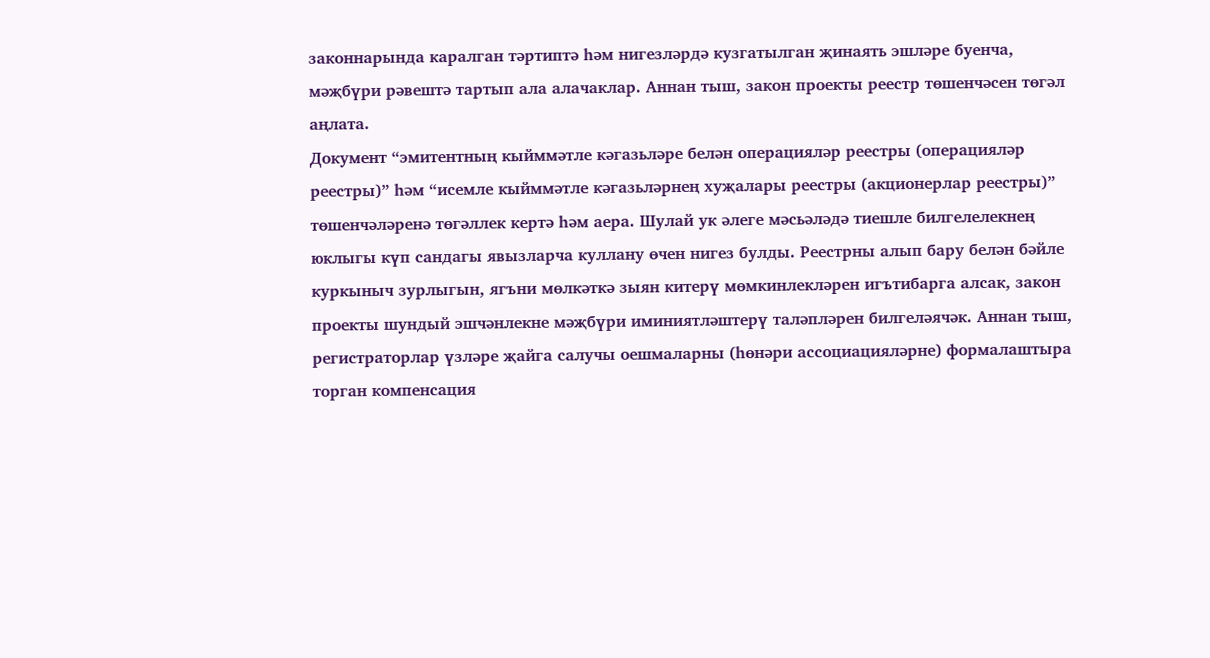законнарында каралган тәртиптә һәм нигезләрдә кузгатылган җинаять эшләре буенча, мәҗбүри рәвештә тартып ала алачаклар. Аннан тыш, закон проекты реестр төшенчәсен төгәл аңлата.
Документ “эмитентның кыйммәтле кәгазьләре белән операцияләр реестры (операцияләр реестры)” һәм “исемле кыйммәтле кәгазьләрнең хуҗалары реестры (акционерлар реестры)” төшенчәләренә төгәллек кертә һәм аера. Шулай ук әлеге мәсьәләдә тиешле билгелелекнең юклыгы күп сандагы явызларча куллану өчен нигез булды. Реестрны алып бару белән бәйле куркыныч зурлыгын, ягъни мөлкәткә зыян китерү мөмкинлекләрен игътибарга алсак, закон проекты шундый эшчәнлекне мәҗбүри иминиятләштерү таләпләрен билгеләячәк. Аннан тыш, регистраторлар үзләре җайга салучы оешмаларны (һөнәри ассоциацияләрне) формалаштыра торган компенсация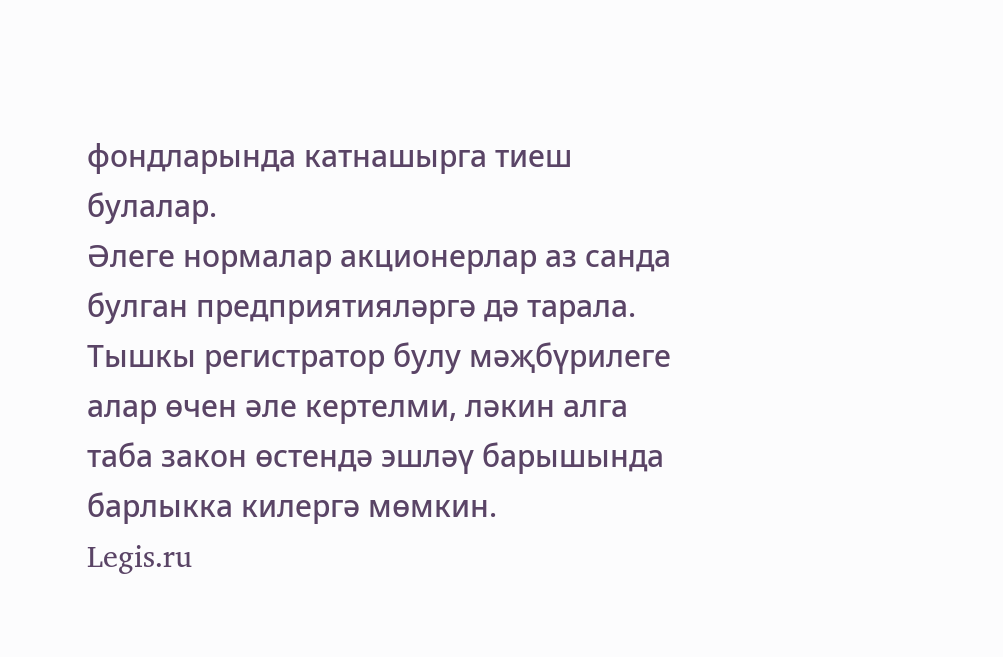фондларында катнашырга тиеш булалар.
Әлеге нормалар акционерлар аз санда булган предприятияләргә дә тарала.
Тышкы регистратор булу мәҗбүрилеге алар өчен әле кертелми, ләкин алга таба закон өстендә эшләү барышында барлыкка килергә мөмкин.
Legis.ru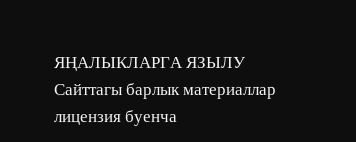ЯҢАЛЫКЛАРГА ЯЗЫЛУ
Сайттагы барлык материаллар лицензия буенча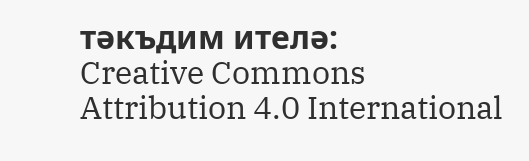тәкъдим ителә:
Creative Commons Attribution 4.0 International